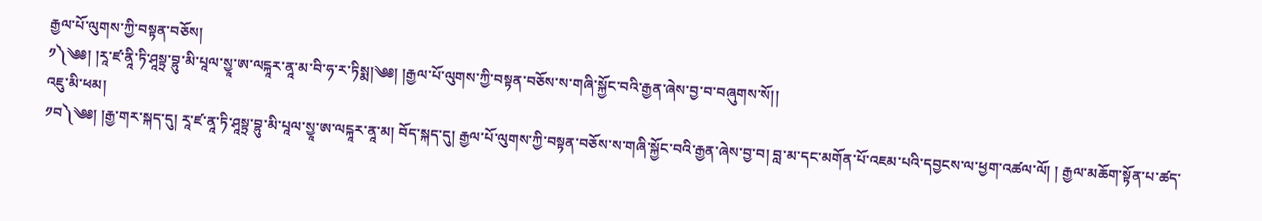རྒྱལ་པོ་ལུགས་ཀྱི་བསྟན་བཅོས།
༡༽༄༅། །རཱ་ཛ་ནཱི་ཏི་ཤཱསྟྲ་བྷུ་མི་པཱལ་སྱཱ་ཨ་ལངྐཱར་ནཱ་མ་བི་ཧ་ར་ཏིསྨ།༄༅། །རྒྱལ་པོ་ལུགས་ཀྱི་བསྟན་བཅོས་ས་གཞི་སྐྱོང་བའི་རྒྱན་ཞེས་བྱ་བ་བཞུགས་སོ།།
འཇུ་མི་ཕམ།
༡བ༽༄༅། །རྒྱ་གར་སྐད་དུ། རཱ་ཛ་ནཱ་ཏི་ཤཱསྟྲ་བྷུ་མི་པཱལ་སྱཱ་ཨ་ལངྐཱར་ནཱ་མ། བོད་སྐད་དུ། རྒྱལ་པོ་ལུགས་ཀྱི་བསྟན་བཅོས་ས་གཞི་སྐྱོང་བའི་རྒྱན་ཞེས་བྱ་བ། བླ་མ་དང་མགོན་པོ་འཇམ་པའི་དབྱངས་ལ་ཕྱག་འཚལ་ལོ། ། རྒྱལ་མཆོག་སྟོན་པ་ཚད་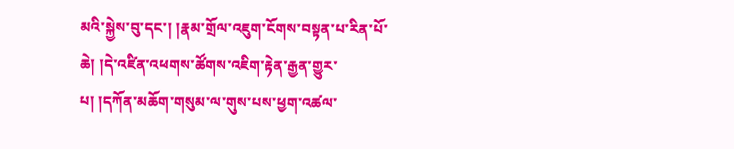མའི་སྐྱེས་བུ་དང་། །རྣམ་གྲོལ་འཇུག་ངོགས་བསྟན་པ་རིན་པོ་ཆེ། །དེ་འཛིན་འཕགས་ཚོགས་འཇིག་རྟེན་རྒྱན་གྱུར་པ། །དཀོན་མཆོག་གསུམ་ལ་གུས་པས་ཕྱག་འཚལ་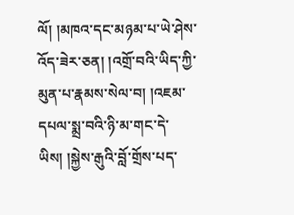ལོ། །མཁའ་དང་མཉམ་པ་ཡེ་ཤེས་འོད་ཟེར་ཅན། །འགྲོ་བའི་ཡིད་ཀྱི་མུན་པ་རྣམས་སེལ་བ། །འཇམ་དཔལ་སྨྲ་བའི་ཉི་མ་གང་དེ་ཡིས། །སྐྱེས་རྒུའི་བློ་གྲོས་པད་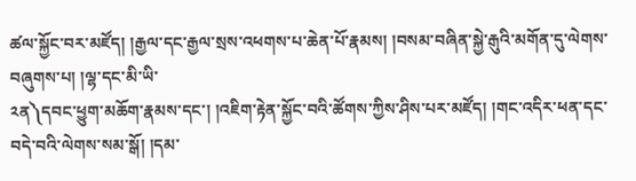ཚལ་སྐྱོང་བར་མཛོད། །རྒྱལ་དང་རྒྱལ་སྲས་འཕགས་པ་ཆེན་པོ་རྣམས། །བསམ་བཞིན་སྐྱེ་རྒུའི་མགོན་དུ་ལེགས་བཞུགས་པ། །ལྷ་དང་མི་ཡི་
༢ན༽དབང་ཕྱུག་མཆོག་རྣམས་དང་། །འཇིག་རྟེན་སྐྱོང་བའི་ཚོགས་ཀྱིས་ཤིས་པར་མཛོད། །གང་འདིར་ཕན་དང་བདེ་བའི་ལེགས་སམ་སྒོ། །དམ་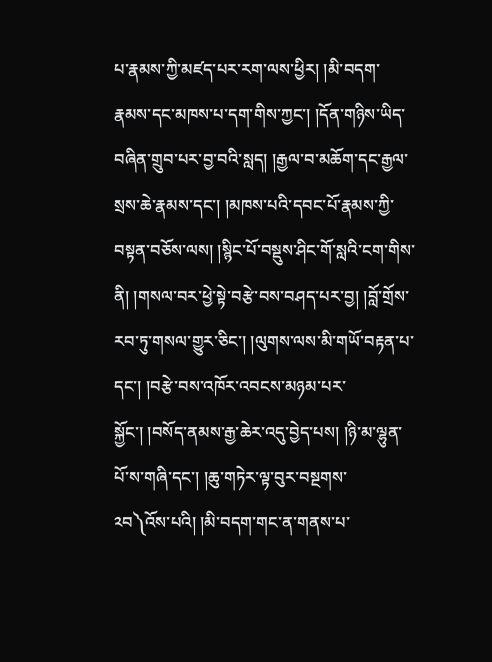པ་རྣམས་ཀྱི་མཛད་པར་རག་ལས་ཕྱིར། །མི་བདག་རྣམས་དང་མཁས་པ་དག་གིས་ཀྱང་། །དོན་གཉིས་ཡིད་བཞིན་གྲུབ་པར་བྱ་བའི་སླད། །རྒྱལ་བ་མཆོག་དང་རྒྱལ་སྲས་ཆེ་རྣམས་དང་། །མཁས་པའི་དབང་པོ་རྣམས་ཀྱི་བསྟན་བཅོས་ལས། །སྙིང་པོ་བསྡུས་ཤིང་གོ་སླའི་ངག་གིས་ནི། །གསལ་བར་ཕྱེ་སྟེ་བརྩེ་བས་བཤད་པར་བྱ། །བློ་གྲོས་རབ་ཏུ་གསལ་གྱུར་ཅིང་། །ལུགས་ལས་མི་གཡོ་བརྟན་པ་དང་། །བརྩེ་བས་འཁོར་འབངས་མཉམ་པར་སྐྱོང་། །བསོད་ནམས་རྒྱ་ཆེར་འདུ་བྱེད་པས། །ཉི་མ་ལྷུན་པོ་ས་གཞི་དང་། །ཆུ་གཏེར་ལྟ་བུར་བསྔགས་
༢བ༽འོས་པའི། །མི་བདག་གང་ན་གནས་པ་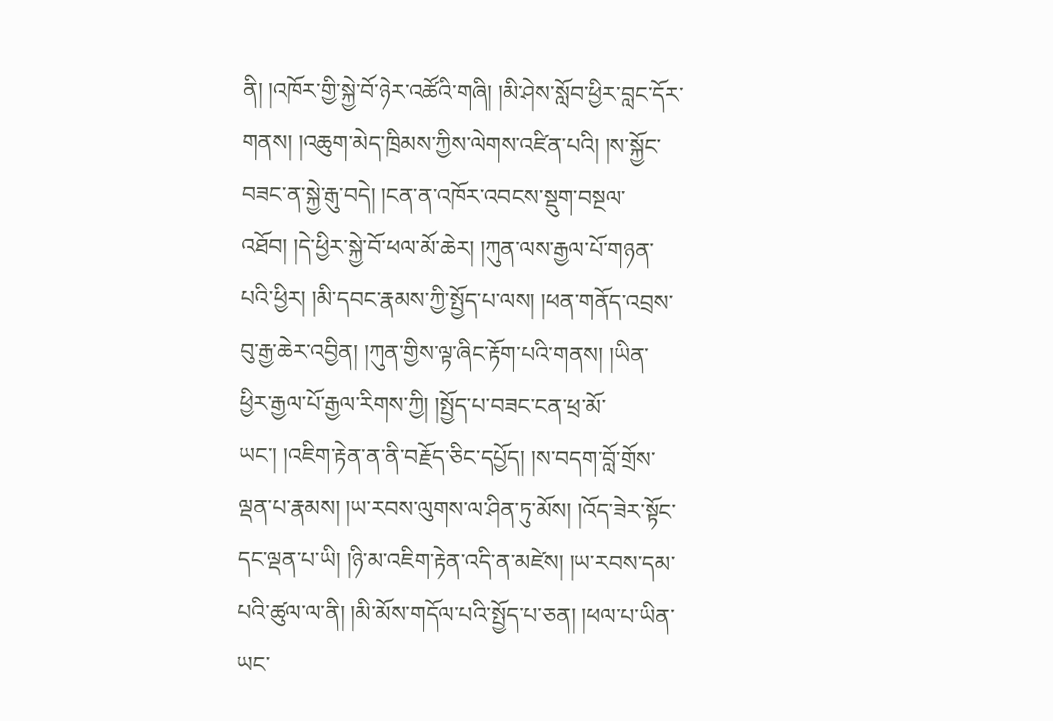ནི། །འཁོར་གྱི་སྐྱེ་བོ་ཉེར་འཚོའི་གཞི། །མི་ཤེས་སློབ་ཕྱིར་བླང་དོར་གནས། །འཆུག་མེད་ཁྲིམས་ཀྱིས་ལེགས་འཛིན་པའི། །ས་སྐྱོང་བཟང་ན་སྐྱེ་རྒུ་བདེ། །ངན་ན་འཁོར་འབངས་སྡུག་བསྔལ་འཐོབ། །དེ་ཕྱིར་སྐྱེ་བོ་ཕལ་མོ་ཆེར། །ཀུན་ལས་རྒྱལ་པོ་གཉན་པའི་ཕྱིར། །མི་དབང་རྣམས་ཀྱི་སྤྱོད་པ་ལས། །ཕན་གནོད་འབྲས་བུ་རྒྱ་ཆེར་འབྱིན། །ཀུན་གྱིས་ལྟ་ཞིང་རྟོག་པའི་གནས། །ཡིན་ཕྱིར་རྒྱལ་པོ་རྒྱལ་རིགས་ཀྱི། །སྤྱོད་པ་བཟང་ངན་ཕྲ་མོ་ཡང་། །འཇིག་རྟེན་ན་ནི་བརྗོད་ཅིང་དཔྱོད། །ས་བདག་བློ་གྲོས་ལྡན་པ་རྣམས། །ཡ་རབས་ལུགས་ལ་ཤིན་ཏུ་མོས། །འོད་ཟེར་སྟོང་དང་ལྡན་པ་ཡི། །ཉི་མ་འཇིག་རྟེན་འདི་ན་མཛེས། །ཡ་རབས་དམ་པའི་ཚུལ་ལ་ནི། །མི་མོས་གདོལ་པའི་སྤྱོད་པ་ཅན། །ཕལ་པ་ཡིན་ཡང་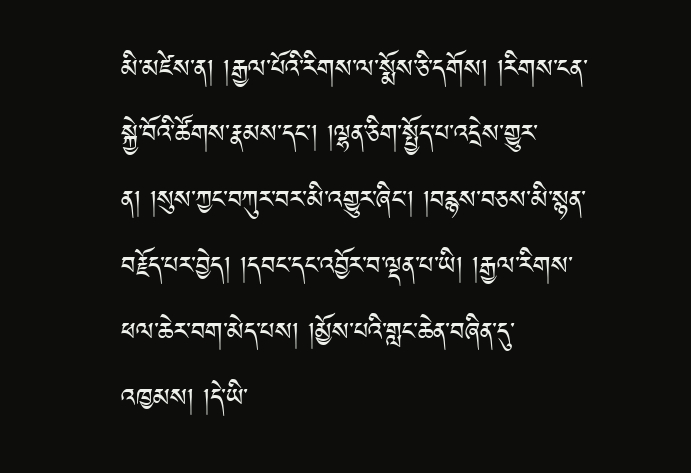མི་མཛེས་ན། །རྒྱལ་པོའི་རིགས་ལ་སྨོས་ཅི་དགོས། །རིགས་ངན་སྐྱེ་བོའི་ཚོགས་རྣམས་དང་། །ལྷན་ཅིག་སྤྱོད་པ་འདྲེས་གྱུར་ན། །སུས་ཀྱང་བཀུར་བར་མི་འགྱུར་ཞིང་། །བརྙས་བཅས་མི་སྙན་བརྗོད་པར་བྱེད། །དབང་དང་འབྱོར་བ་ལྡན་པ་ཡི། །རྒྱལ་རིགས་ཕལ་ཆེར་བག་མེད་པས། །མྱོས་པའི་གླང་ཆེན་བཞིན་དུ་འཁྱམས། །དེ་ཡི་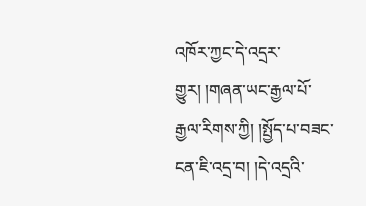འཁོར་ཀྱང་དེ་འདྲར་གྱུར། །གཞན་ཡང་རྒྱལ་པོ་རྒྱལ་རིགས་ཀྱི། །སྤྱོད་པ་བཟང་ངན་ཇི་འདྲ་བ། །དེ་འདྲའི་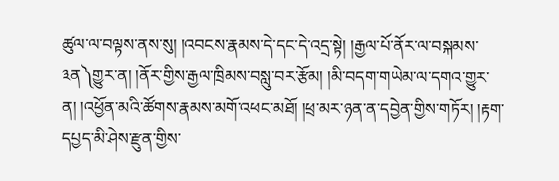ཚུལ་ལ་བལྟས་ནས་སུ། །འབངས་རྣམས་དེ་དང་དེ་འདྲ་སྟེ། །རྒྱལ་པོ་ནོར་ལ་བསྐམས་
༣ན༽གྱུར་ན། །ནོར་གྱིས་རྒྱལ་ཁྲིམས་བསླུ་བར་རྩོམ། །མི་བདག་གཡེམ་ལ་དགའ་གྱུར་ན། །འཕྱོན་མའི་ཚོགས་རྣམས་མགོ་འཕང་མཐོ། །ཕྲ་མར་ཉན་ན་དབྱེན་གྱིས་གཏོར། །རྟག་དཔྱད་མི་ཤེས་རྫུན་གྱིས་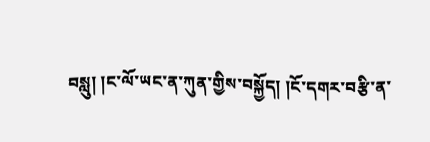བསླུ། །ང་ལོ་ཡང་ན་ཀུན་གྱིས་བསྐྱོད། །ངོ་དགར་བརྩི་ན་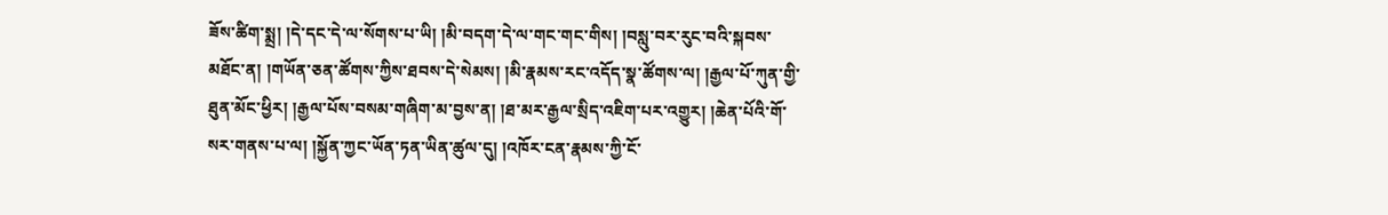ཟོས་ཚིག་སྨྲ། །དེ་དང་དེ་ལ་སོགས་པ་ཡི། །མི་བདག་དེ་ལ་གང་གང་གིས། །བསླུ་བར་རུང་བའི་སྐབས་མཐོང་ན། །གཡོན་ཅན་ཚོགས་ཀྱིས་ཐབས་དེ་སེམས། །མི་རྣམས་རང་འདོད་སྣ་ཚོགས་ལ། །རྒྱལ་པོ་ཀུན་གྱི་ཐུན་མོང་ཕྱིར། །རྒྱལ་པོས་བསམ་གཞིག་མ་བྱས་ན། །ཐ་མར་རྒྱལ་སྲིད་འཇིག་པར་འགྱུར། །ཆེན་པོའི་གོ་སར་གནས་པ་ལ། །སྐྱོན་ཀྱང་ཡོན་ཏན་ཡིན་ཚུལ་དུ། །འཁོར་ངན་རྣམས་ཀྱི་ངོ་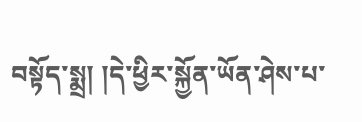བསྟོད་སྨྲ། །དེ་ཕྱིར་སྐྱོན་ཡོན་ཤེས་པ་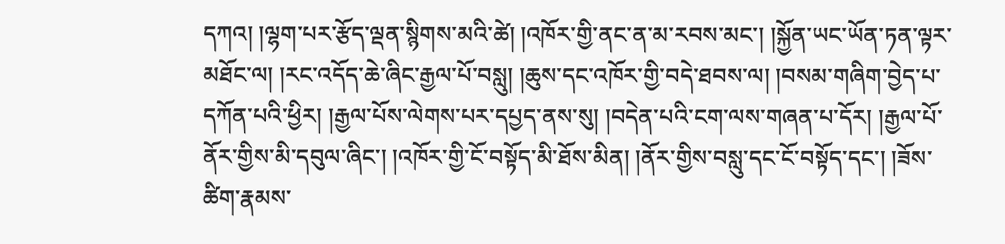དཀའ། །ལྷག་པར་རྩོད་ལྡན་སྙིགས་མའི་ཚེ། །འཁོར་གྱི་ནང་ན་མ་རབས་མང་། །སྐྱོན་ཡང་ཡོན་ཏན་ལྟར་མཐོང་ལ། །རང་འདོད་ཆེ་ཞིང་རྒྱལ་པོ་བསླུ། །ཆུས་དང་འཁོར་གྱི་བདེ་ཐབས་ལ། །བསམ་གཞིག་བྱེད་པ་དཀོན་པའི་ཕྱིར། །རྒྱལ་པོས་ལེགས་པར་དཔྱད་ནས་སུ། །བདེན་པའི་ངག་ལས་གཞན་པ་དོར། །རྒྱལ་པོ་ནོར་གྱིས་མི་དབུལ་ཞིང་། །འཁོར་གྱི་ངོ་བསྟོད་མི་ཐོས་མིན། །ནོར་གྱིས་བསླུ་དང་ངོ་བསྟོད་དང་། །ཟོས་ཚིག་རྣམས་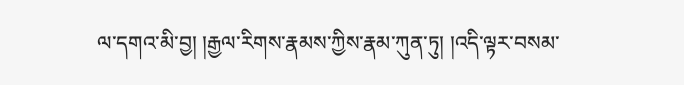ལ་དགའ་མི་བྱ། །རྒྱལ་རིགས་རྣམས་ཀྱིས་རྣམ་ཀུན་ཏུ། །འདི་ལྟར་བསམ་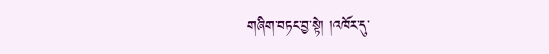གཞིག་བཏང་བྱ་སྟེ། །འཁོར་དུ་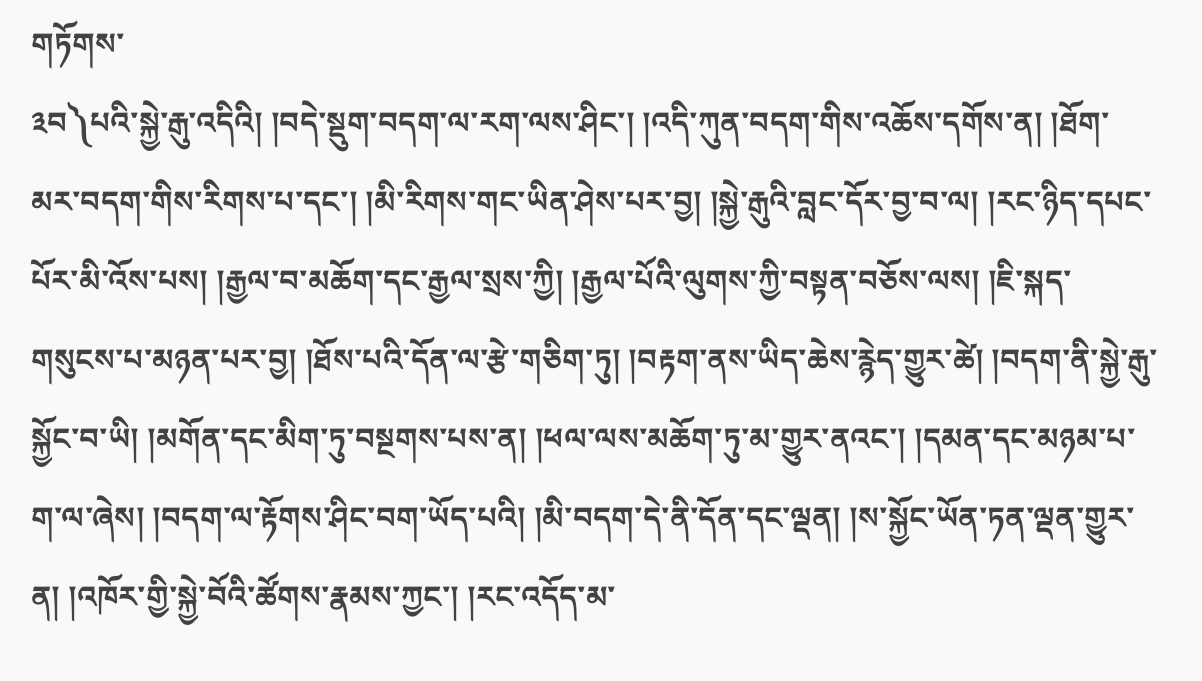གཏོགས་
༣བ༽པའི་སྐྱེ་རྒུ་འདིའི། །བདེ་སྡུག་བདག་ལ་རག་ལས་ཤིང་། །འདི་ཀུན་བདག་གིས་འཆོས་དགོས་ན། །ཐོག་མར་བདག་གིས་རིགས་པ་དང་། །མི་རིགས་གང་ཡིན་ཤེས་པར་བྱ། །སྐྱེ་རྒུའི་བླང་དོར་བྱ་བ་ལ། །རང་ཉིད་དཔང་པོར་མི་འོས་པས། །རྒྱལ་བ་མཆོག་དང་རྒྱལ་སྲས་ཀྱི། །རྒྱལ་པོའི་ལུགས་ཀྱི་བསྟན་བཅོས་ལས། །ཇི་སྐད་གསུངས་པ་མཉན་པར་བྱ། །ཐོས་པའི་དོན་ལ་རྩེ་གཅིག་ཏུ། །བརྟག་ནས་ཡིད་ཆེས་རྙེད་གྱུར་ཚེ། །བདག་ནི་སྐྱེ་རྒུ་སྐྱོང་བ་ཡི། །མགོན་དང་མིག་ཏུ་བསྔགས་པས་ན། །ཕལ་ལས་མཆོག་ཏུ་མ་གྱུར་ནའང་། །དམན་དང་མཉམ་པ་ག་ལ་ཞེས། །བདག་ལ་རྟོགས་ཤིང་བག་ཡོད་པའི། །མི་བདག་དེ་ནི་དོན་དང་ལྡན། །ས་སྐྱོང་ཡོན་ཏན་ལྡན་གྱུར་ན། །འཁོར་གྱི་སྐྱེ་བོའི་ཚོགས་རྣམས་ཀྱང་། །རང་འདོད་མ་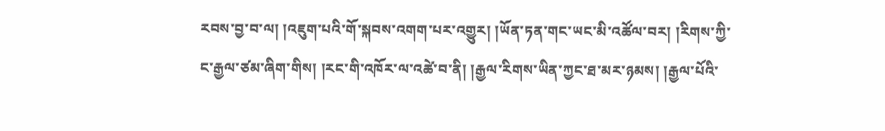རབས་བྱ་བ་ལ། །འཇུག་པའི་གོ་སྐབས་འགག་པར་འགྱུར། །ཡོན་ཏན་གང་ཡང་མི་འཚོལ་བར། །རིགས་ཀྱི་ང་རྒྱལ་ཙམ་ཞིག་གིས། །རང་གི་འཁོར་ལ་འཚེ་བ་ནི། །རྒྱལ་རིགས་ཡིན་ཀྱང་ཐ་མར་ཉམས། །རྒྱལ་པོའི་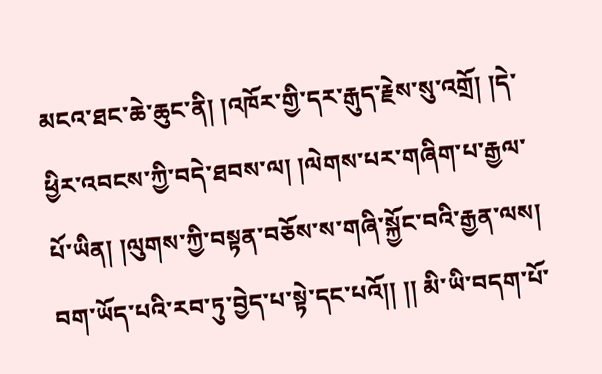མངའ་ཐང་ཆེ་ཆུང་ནི། །འཁོར་གྱི་དར་རྒུད་རྗེས་སུ་འགྲོ། །དེ་ཕྱིར་འབངས་ཀྱི་བདེ་ཐབས་ལ། །ལེགས་པར་གཞིག་པ་རྒྱལ་པོ་ཡིན། །ལུགས་ཀྱི་བསྟན་བཅོས་ས་གཞི་སྐྱོང་བའི་རྒྱན་ལས། བག་ཡོད་པའི་རབ་ཏུ་བྱེད་པ་སྟེ་དང་པའོ།། །། མི་ཡི་བདག་པོ་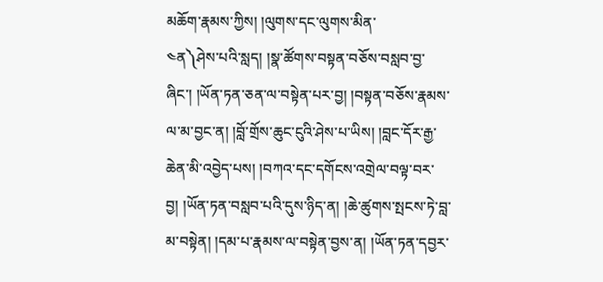མཆོག་རྣམས་ཀྱིས། །ལུགས་དང་ལུགས་མིན་
༤ན༽ཤེས་པའི་སླད། །སྣ་ཚོགས་བསྟན་བཅོས་བསླབ་བྱ་ཞིང་། །ཡོན་ཏན་ཅན་ལ་བསྟེན་པར་བྱ། །བསྟན་བཅོས་རྣམས་ལ་མ་བྱང་ན། །བློ་གྲོས་ཆུང་ངུའི་ཤེས་པ་ཡིས། །བླང་དོར་རྒྱ་ཆེན་མི་འབྱེད་པས། །བཀའ་དང་དགོངས་འགྲེལ་བལྟ་བར་བྱ། །ཡོན་ཏན་བསླབ་པའི་དུས་ཉིད་ན། །ཆེ་ཚུགས་སྤངས་ཏེ་བླ་མ་བསྟེན། །དམ་པ་རྣམས་ལ་བསྟེན་བྱས་ན། །ཡོན་ཏན་དབྱར་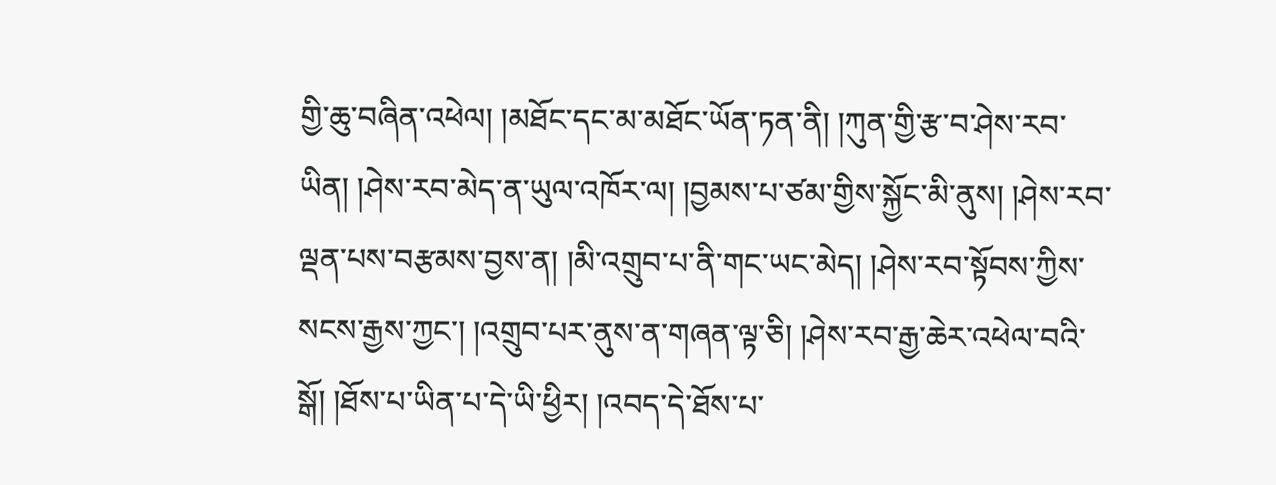གྱི་ཆུ་བཞིན་འཕེལ། །མཐོང་དང་མ་མཐོང་ཡོན་ཏན་ནི། །ཀུན་གྱི་རྩ་བ་ཤེས་རབ་ཡིན། །ཤེས་རབ་མེད་ན་ཡུལ་འཁོར་ལ། །བྱམས་པ་ཙམ་གྱིས་སྐྱོང་མི་ནུས། །ཤེས་རབ་ལྡན་པས་བརྩམས་བྱས་ན། །མི་འགྲུབ་པ་ནི་གང་ཡང་མེད། །ཤེས་རབ་སྟོབས་ཀྱིས་སངས་རྒྱས་ཀྱང་། །འགྲུབ་པར་ནུས་ན་གཞན་ལྟ་ཅི། །ཤེས་རབ་རྒྱ་ཆེར་འཕེལ་བའི་སྒོ། །ཐོས་པ་ཡིན་པ་དེ་ཡི་ཕྱིར། །འབད་དེ་ཐོས་པ་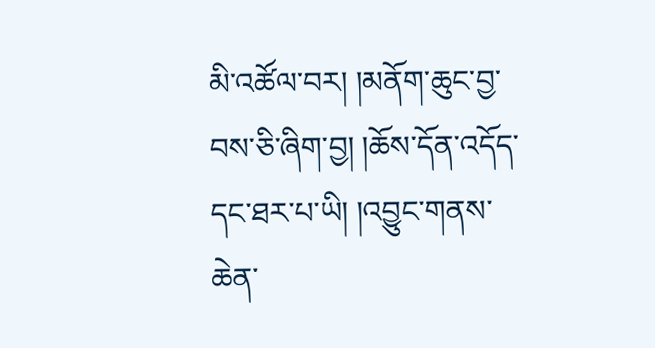མི་འཚོལ་བར། །མནོག་ཆུང་བྱ་བས་ཅི་ཞིག་བྱ། །ཆོས་དོན་འདོད་དང་ཐར་པ་ཡི། །འབྱུང་གནས་ཆེན་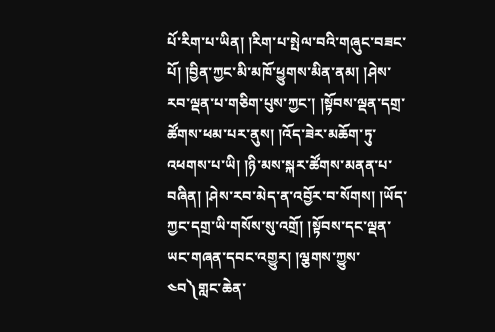པོ་རིག་པ་ཡིན། །རིག་པ་སྤེལ་བའི་གཞུང་བཟང་པོ། །བྱིན་ཀྱང་མི་མཁོ་ཕྱུགས་མིན་ནམ། །ཤེས་རབ་ལྡན་པ་གཅིག་པུས་ཀྱང་། །སྟོབས་ལྡན་དགྲ་ཚོགས་ཕམ་པར་ནུས། །འོད་ཟེར་མཆོག་ཏུ་འཕགས་པ་ཡི། །ཉི་མས་སྐར་ཚོགས་མནན་པ་བཞིན། །ཤེས་རབ་མེད་ན་འབྱོར་བ་སོགས། །ཡོད་ཀྱང་དགྲ་ཡི་གསོས་སུ་འགྲོ། །སྟོབས་དང་ལྡན་ཡང་གཞན་དབང་འགྱུར། །ལྕགས་ཀྱུས་
༤བ༽གླང་ཆེན་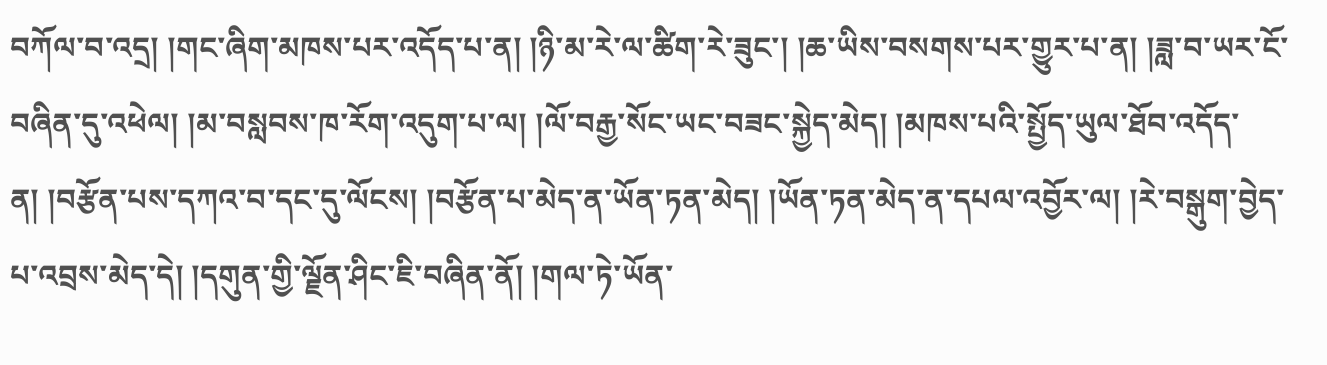བཀོལ་བ་འདྲ། །གང་ཞིག་མཁས་པར་འདོད་པ་ན། །ཉི་མ་རེ་ལ་ཚིག་རེ་ཟུང་། །ཆ་ཡིས་བསགས་པར་གྱུར་པ་ན། །ཟླ་བ་ཡར་ངོ་བཞིན་དུ་འཕེལ། །མ་བསླབས་ཁ་རོག་འདུག་པ་ལ། །ལོ་བརྒྱ་སོང་ཡང་བཟང་སྐྱེད་མེད། །མཁས་པའི་སྤྱོད་ཡུལ་ཐོབ་འདོད་ན། །བརྩོན་པས་དཀའ་བ་དང་དུ་ལོངས། །བརྩོན་པ་མེད་ན་ཡོན་ཏན་མེད། །ཡོན་ཏན་མེད་ན་དཔལ་འབྱོར་ལ། །རེ་བསྒུག་བྱེད་པ་འབྲས་མེད་དེ། །དགུན་གྱི་ལྗོན་ཤིང་ཇི་བཞིན་ནོ། །གལ་ཏེ་ཡོན་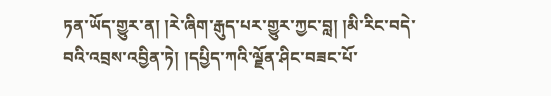ཏན་ཡོད་གྱུར་ན། །རེ་ཞིག་རྒུད་པར་གྱུར་ཀྱང་བླ། །མི་རིང་བདེ་བའི་འབྲས་འབྱིན་ཏེ། །དཔྱིད་ཀའི་ལྗོན་ཤིང་བཟང་པོ་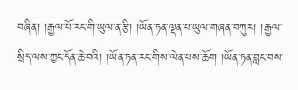བཞིན། །རྒྱལ་པོ་རང་གི་ཡུལ་ན་རྩི། །ཡོན་ཏན་ལྡན་པ་ཡུལ་གཞན་བཀུར། །རྒྱལ་སྲིད་ལས་ཀྱང་དོན་ཆེ་བའི། །ཡོན་ཏན་རང་གིས་ལེན་པས་ཆོག །ཡོན་ཏན་བླང་བས་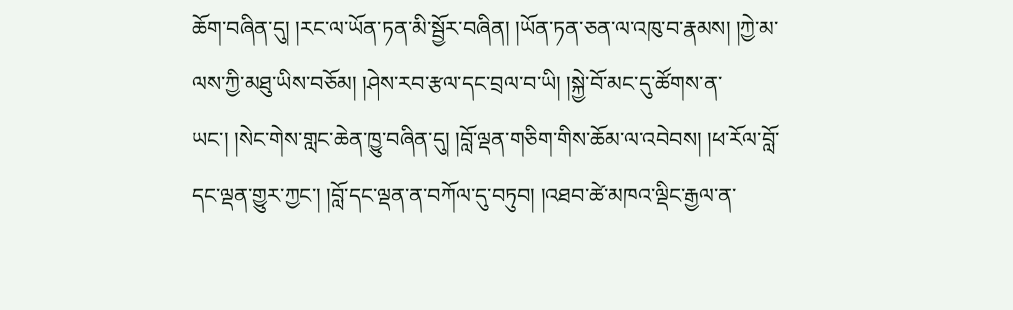ཆོག་བཞིན་དུ། །རང་ལ་ཡོན་ཏན་མི་སྦྱོར་བཞིན། །ཡོན་ཏན་ཅན་ལ་འཁུ་བ་རྣམས། །ཀྱེ་མ་ལས་ཀྱི་མཐུ་ཡིས་བཅོམ། །ཤེས་རབ་རྩལ་དང་བྲལ་བ་ཡི། །སྐྱེ་བོ་མང་དུ་ཚོགས་ན་ཡང་། །སེང་གེས་གླང་ཆེན་ཁྱུ་བཞིན་དུ། །བློ་ལྡན་གཅིག་གིས་ཆོམ་ལ་འབེབས། །ཕ་རོལ་བློ་དང་ལྡན་གྱུར་ཀྱང་། །བློ་དང་ལྡན་ན་བཀོལ་དུ་བཏུབ། །འཐབ་ཚེ་མཁའ་ལྡིང་རྒྱལ་ན་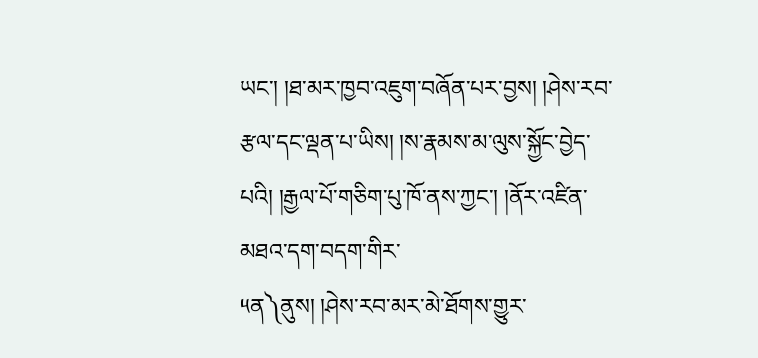ཡང་། །ཐ་མར་ཁྱབ་འཇུག་བཞོན་པར་བྱས། །ཤེས་རབ་རྩལ་དང་ལྡན་པ་ཡིས། །ས་རྣམས་མ་ལུས་སྐྱོང་བྱེད་པའི། །རྒྱལ་པོ་གཅིག་པུ་ཁོ་ནས་ཀྱང་། །ནོར་འཛིན་མཐའ་དག་བདག་གིར་
༥ན༽ནུས། །ཤེས་རབ་མར་མེ་ཐོགས་གྱུར་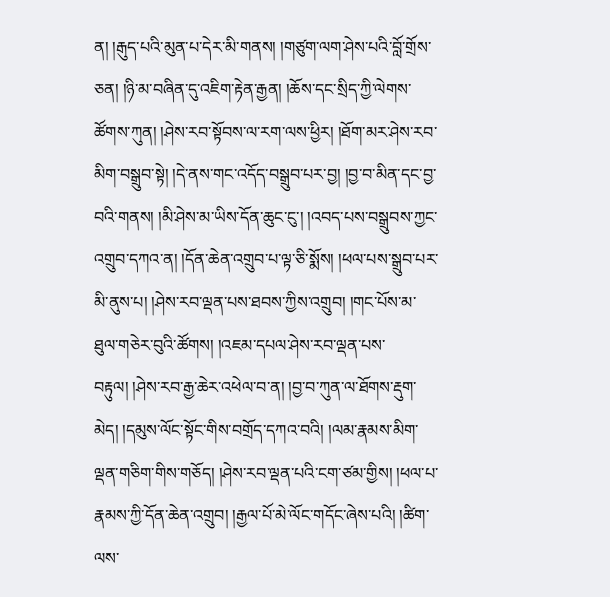ན། །རྒུད་པའི་མུན་པ་དེར་མི་གནས། །གཙུག་ལག་ཤེས་པའི་བློ་གྲོས་ཅན། །ཉི་མ་བཞིན་དུ་འཇིག་རྟེན་རྒྱན། །ཆོས་དང་སྲིད་ཀྱི་ལེགས་ཚོགས་ཀུན། །ཤེས་རབ་སྟོབས་ལ་རག་ལས་ཕྱིར། །ཐོག་མར་ཤེས་རབ་མིག་བསྒྲུབ་སྟེ། །དེ་ནས་གང་འདོད་བསྒྲུབ་པར་བྱ། །བྱ་བ་མིན་དང་བྱ་བའི་གནས། །མི་ཤེས་མ་ཡིས་དོན་ཆུང་ངུ་། །འབད་པས་བསྒྲུབས་ཀྱང་འགྲུབ་དཀའ་ན། །དོན་ཆེན་འགྲུབ་པ་ལྟ་ཅི་སྨོས། །ཕལ་པས་སྒྲུབ་པར་མི་ནུས་པ། །ཤེས་རབ་ལྡན་པས་ཐབས་ཀྱིས་འགྲུབ། །གང་པོས་མ་ཐུལ་གཅེར་བུའི་ཚོགས། །འཇམ་དཔལ་ཤེས་རབ་ལྡན་པས་བརྟུལ། །ཤེས་རབ་རྒྱ་ཆེར་འཕེལ་བ་ན། །བྱ་བ་ཀུན་ལ་ཐོགས་རྡུག་མེད། །དམུས་ལོང་སྟོང་གིས་བགྲོད་དཀའ་བའི། །ལམ་རྣམས་མིག་ལྡན་གཅིག་གིས་གཅོད། །ཤེས་རབ་ལྡན་པའི་ངག་ཙམ་གྱིས། །ཕལ་པ་རྣམས་ཀྱི་དོན་ཆེན་འགྲུབ། །རྒྱལ་པོ་མེ་ལོང་གདོང་ཞེས་པའི། །ཚིག་ལས་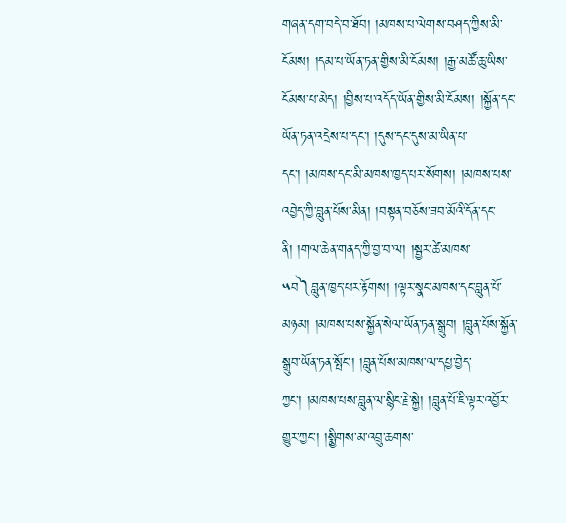གཞན་དག་བདེ་བ་ཐོབ། །མཁས་པ་ལེགས་བཤད་ཀྱིས་མི་ངོམས། །དམ་པ་ཡོན་ཏན་གྱིས་མི་ངོམས། །རྒྱ་མཚོ་ཆུ་ཡིས་ངོམས་པ་མེད། །བྱིས་པ་འདོད་ཡོན་གྱིས་མི་ངོམས། །སྐྱོན་དང་ཡོན་ཏན་འདྲེས་པ་དང་། །དུས་དང་དུས་མ་ཡིན་པ་དང་། །མཁས་དང་མི་མཁས་ཁྱད་པར་སོགས། །མཁས་པས་འབྱེད་ཀྱི་བླུན་པོས་མིན། །བསྟན་བཅོས་ཟབ་མོའི་དོན་དང་ནི། །གལ་ཆེན་གནད་ཀྱི་བྱ་བ་ལ། །སྦྱར་ཚེ་མཁས་
༥བ༽བླུན་ཁྱད་པར་རྟོགས། །ལྟར་སྣང་མཁས་དང་བླུན་པོ་མཉམ། །མཁས་པས་སྐྱོན་སེལ་ཡོན་ཏན་སྒྲུབ། །བླུན་པོས་སྐྱོན་སྒྲུབ་ཡོན་ཏན་སྤོང་། །བླུན་པོས་མཁས་ལ་དཔྱ་བྱེད་ཀྱང་། །མཁས་པས་བླུན་ལ་སྙིང་རྗེ་སྐྱེ། །བླུན་པོ་ཇི་ལྟར་འབྱོར་གྱུར་ཀྱང་། །སྨྱིགས་མ་འབྲུ་ཆགས་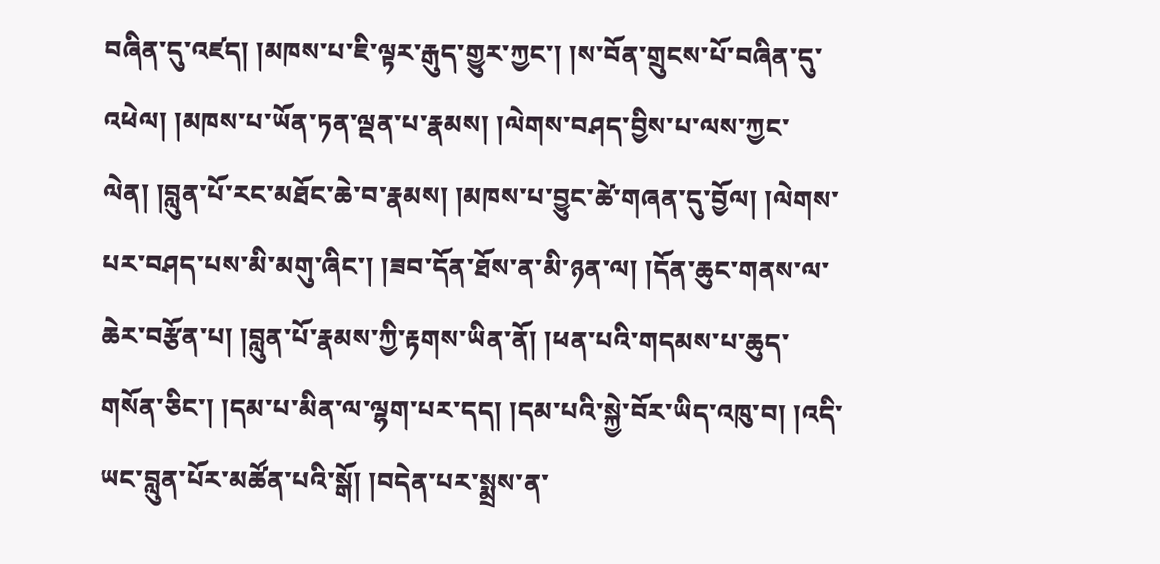བཞིན་དུ་འཛད། །མཁས་པ་ཇི་ལྟར་རྒུད་གྱུར་ཀྱང་། །ས་བོན་གྲུངས་པོ་བཞིན་དུ་འཕེལ། །མཁས་པ་ཡོན་ཏན་ལྡན་པ་རྣམས། །ལེགས་བཤད་བྱིས་པ་ལས་ཀྱང་ལེན། །བླུན་པོ་རང་མཐོང་ཆེ་བ་རྣམས། །མཁས་པ་བྱུང་ཚེ་གཞན་དུ་བྱོལ། །ལེགས་པར་བཤད་པས་མི་མགུ་ཞིང་། །ཟབ་དོན་ཐོས་ན་མི་ཉན་ལ། །དོན་ཆུང་གནས་ལ་ཆེར་བརྩོན་པ། །བླུན་པོ་རྣམས་ཀྱི་རྟགས་ཡིན་ནོ། །ཕན་པའི་གདམས་པ་ཆུད་གསོན་ཅིང་། །དམ་པ་མིན་ལ་ལྷག་པར་དད། །དམ་པའི་སྐྱེ་བོར་ཡིད་འཁུ་བ། །འདི་ཡང་བླུན་པོར་མཚོན་པའི་སྒོ། །བདེན་པར་སྨྲས་ན་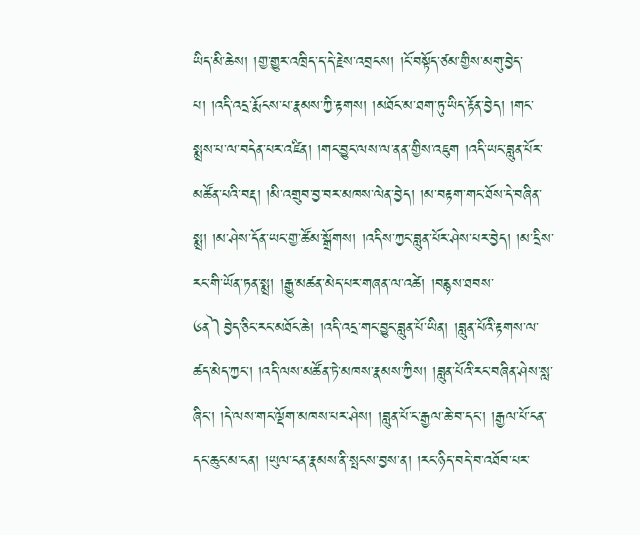ཡིད་མི་ཆེས། །གྱ་གྱུར་འཁྲིད་ད་དེ་རྗེས་འབྲངས། །ངོ་བསྟོད་ཙམ་གྱིས་མགུ་བྱེད་པ། །འདི་འདྲ་རྨོངས་པ་རྣམས་ཀྱི་རྟགས། །མཐོང་མ་ཐག་ཏུ་ཡིད་རྟོན་བྱེད། །གང་སྨྲས་པ་ལ་བདེན་པར་འཛིན། །གང་བྱུང་ལས་ལ་ནན་གྱིས་འཇུག །འདི་ཡང་བླུན་པོར་མཚོན་པའི་བརྡ། །མི་འགྲུབ་བྱ་བར་མཁས་ལེན་བྱེད། །མ་བརྟག་གང་ཐོས་དེ་བཞིན་སྨྲ། །མ་ཤེས་དོན་ཡང་གྱ་ཚོམ་སྒྲོགས། །འདིས་ཀྱང་བླུན་པོར་ཤེས་པར་བྱེད། །མ་དྲིས་རང་གི་ཡོན་ཏན་སྨྲ། །རྒྱུ་མཚན་མེད་པར་གཞན་ལ་འཚེ། །བརྙས་ཐབས་
༦ན༽བྱེད་ཅིང་རང་མཐོང་ཆེ། །འདི་འདྲ་གང་བྱུང་བླུན་པོ་ཡིན། །བླུན་པོའི་རྟགས་ལ་ཚད་མེད་ཀྱང་། །འདི་ལས་མཚོན་ཏེ་མཁས་རྣམས་ཀྱིས། །བླུན་པོའི་རང་བཞིན་ཤེས་སླ་ཞིང་། །དེ་ལས་གང་ལྡོག་མཁས་པར་ཤེས། །བླུན་པོ་ང་རྒྱལ་ཆེ་བ་དང་། །རྒྱལ་པོ་ངན་དང་ཆུང་མ་ངན། །ཡུལ་ངན་རྣམས་ནི་སྤངས་བྱས་ན། །རང་ཉིད་བདེ་བ་འཐོབ་པར་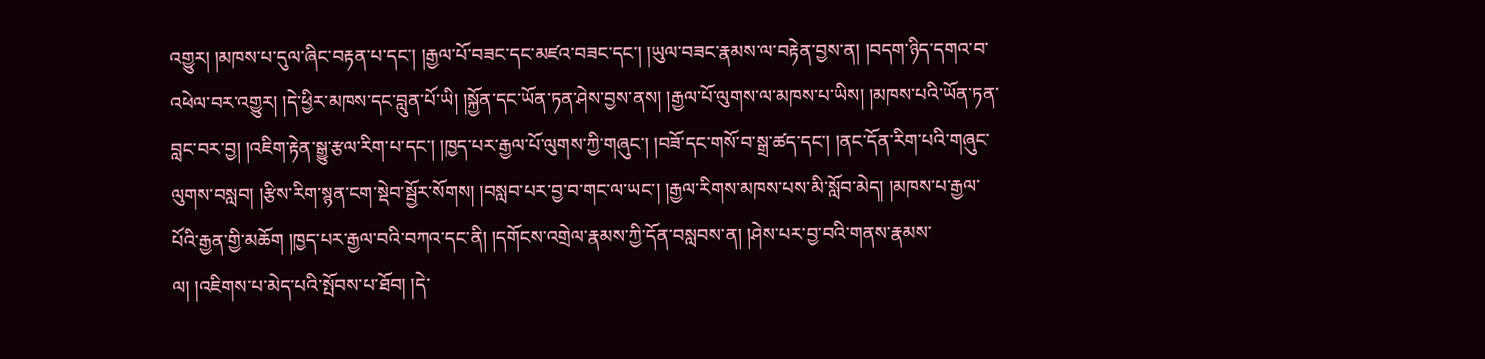འགྱུར། །མཁས་པ་དུལ་ཞིང་བརྟན་པ་དང་། །རྒྱལ་པོ་བཟང་དང་མཛའ་བཟང་དང་། །ཡུལ་བཟང་རྣམས་ལ་བརྟེན་བྱས་ན། །བདག་ཉིད་དགའ་བ་འཕེལ་བར་འགྱུར། །དེ་ཕྱིར་མཁས་དང་བླུན་པོ་ཡི། །སྐྱོན་དང་ཡོན་ཏན་ཤེས་བྱས་ནས། །རྒྱལ་པོ་ལུགས་ལ་མཁས་པ་ཡིས། །མཁས་པའི་ཡོན་ཏན་བླང་བར་བྱ། །འཇིག་རྟེན་སྒྱུ་རྩལ་རིག་པ་དང་། །ཁྱད་པར་རྒྱལ་པོ་ལུགས་ཀྱི་གཞུང་། །བཟོ་དང་གསོ་བ་སྒྲ་ཚད་དང་། །ནང་དོན་རིག་པའི་གཞུང་ལུགས་བསླབ། །རྩིས་རིག་སྙན་ངག་སྡེབ་སྦྱོར་སོགས། །བསླབ་པར་བྱ་བ་གང་ལ་ཡང་། །རྒྱལ་རིགས་མཁས་པས་མི་སློབ་མེད། །མཁས་པ་རྒྱལ་པོའི་རྒྱན་གྱི་མཆོག །ཁྱད་པར་རྒྱལ་བའི་བཀའ་དང་ནི། །དགོངས་འགྲེལ་རྣམས་ཀྱི་དོན་བསླབས་ན། །ཤེས་པར་བྱ་བའི་གནས་རྣམས་ལ། །འཇིགས་པ་མེད་པའི་སྤོབས་པ་ཐོབ། །དེ་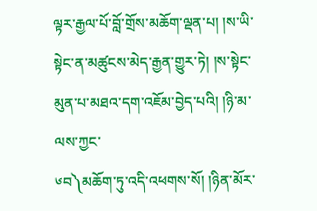ལྟར་རྒྱལ་པོ་བློ་གྲོས་མཆོག་ལྡན་པ། །ས་ཡི་སྟེང་ན་མཚུངས་མེད་རྒྱན་གྱུར་ཏེ། །ས་སྟེང་མུན་པ་མཐའ་དག་འཇོམ་བྱེད་པའི། །ཉི་མ་ལས་ཀྱང་
༦བ༽མཆོག་ཏུ་འདི་འཕགས་སོ། །ཉིན་མོར་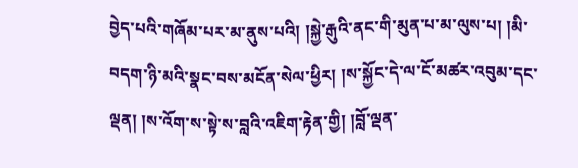བྱེད་པའི་གཞོམ་པར་མ་ནུས་པའི། །སྐྱེ་རྒུའི་ནང་གི་མུན་པ་མ་ལུས་པ། །མི་བདག་ཉི་མའི་སྣང་བས་མངོན་སེལ་ཕྱིར། །ས་སྐྱོང་དེ་ལ་ངོ་མཚར་འབུམ་དང་ལྡན། །ས་འོག་ས་སྟེ་ས་བླའི་འཇིག་རྟེན་གྱི། །བློ་ལྡན་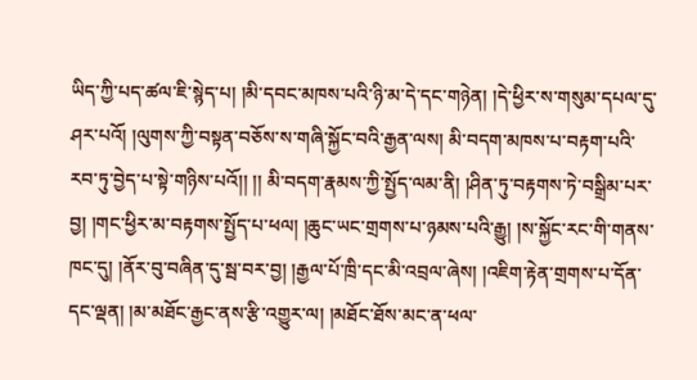ཡིད་ཀྱི་པད་ཚལ་ཇི་སྙེད་པ། །མི་དབང་མཁས་པའི་ཉི་མ་དེ་དང་གཉེན། །དེ་ཕྱིར་ས་གསུམ་དཔལ་དུ་ཤར་པའོ། །ལུགས་ཀྱི་བསྟན་བཅོས་ས་གཞི་སྐྱོང་བའི་རྒྱན་ལས། མི་བདག་མཁས་པ་བརྟག་པའི་རབ་ཏུ་བྱེད་པ་སྟེ་གཉིས་པའོ།། །། མི་བདག་རྣམས་ཀྱི་སྤྱོད་ལམ་ནི། །ཤིན་ཏུ་བརྟགས་ཏེ་བསྒྲིམ་པར་བྱ། །གང་ཕྱིར་མ་བརྟགས་སྤྱོད་པ་ཕལ། །ཆུང་ཡང་གྲགས་པ་ཉམས་པའི་རྒྱུ། །ས་སྐྱོང་རང་གི་གནས་ཁང་དུ། །ནོར་བུ་བཞིན་དུ་སྦ་བར་བྱ། །རྒྱལ་པོ་ཁྲི་དང་མི་འབྲལ་ཞེས། །འཇིག་རྟེན་གྲགས་པ་དོན་དང་ལྡན། །མ་མཐོང་རྒྱང་ནས་རྩི་འགྱུར་ལ། །མཐོང་ཐོས་མང་ན་ཕལ་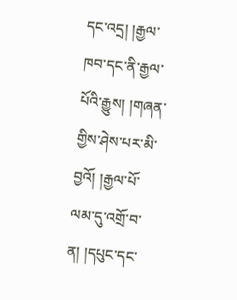དང་འདྲ། །རྒྱལ་ཁབ་དང་ནི་རྒྱལ་པོའི་རྒྱུས། །གཞན་གྱིས་ཤེས་པར་མི་བྱའོ། །རྒྱལ་པོ་ལམ་དུ་འགྲོ་བ་ན། །དཔུང་དང་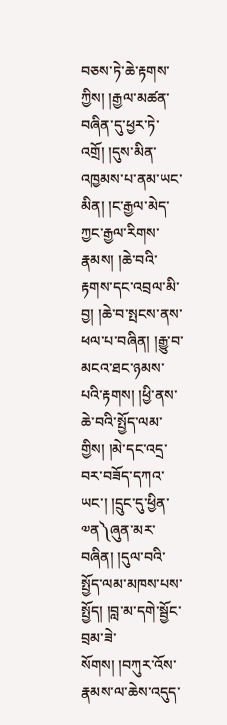བཅས་ཏེ་ཆེ་རྟགས་ཀྱིས། །རྒྱལ་མཚན་བཞིན་དུ་ཕྱར་ཏེ་འགྲོ། །དུས་མིན་འཁྱམས་པ་ནམ་ཡང་མིན། །ང་རྒྱལ་མེད་ཀྱང་རྒྱལ་རིགས་རྣམས། །ཆེ་བའི་རྟགས་དང་འབྲལ་མི་བྱ། །ཆེ་བ་སྤངས་ནས་ཕལ་པ་བཞིན། །རྒྱུ་བ་མངའ་ཐང་ཉམས་པའི་རྟགས། །ཕྱི་ནས་ཆེ་བའི་སྤྱོད་ལམ་གྱིས། །མེ་དང་འདྲ་བར་བཟོད་དཀའ་ཡང་། །དྲུང་དུ་ཕྱིན་
༧ན༽ཞུན་མར་བཞིན། །དུལ་བའི་སྤྱོད་ལམ་མཁས་པས་སྤྱོད། །བླ་མ་དགེ་སྦྱོང་བྲམ་ཟེ་སོགས། །བཀུར་འོས་རྣམས་ལ་ཆེས་འདུད་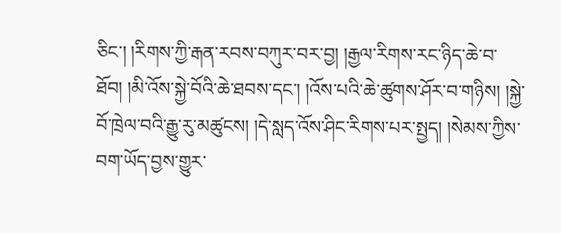ཅིང་། །རིགས་ཀྱི་རྒན་རབས་བཀུར་བར་བྱ། །རྒྱལ་རིགས་རང་ཉིད་ཆེ་བ་ཐོབ། །མི་འོས་སྐྱེ་བོའི་ཆེ་ཐབས་དང་། །འོས་པའི་ཆེ་ཚུགས་ཤོར་བ་གཉིས། །སྐྱེ་བོ་ཁྲེལ་བའི་རྒྱུ་རུ་མཚུངས། །དེ་སླད་འོས་ཤིང་རིགས་པར་སྤྱད། །སེམས་ཀྱིས་བག་ཡོད་བྱས་གྱུར་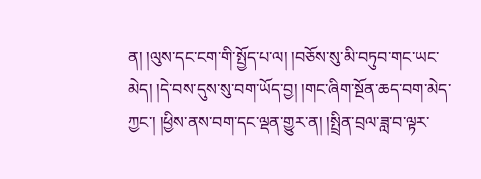ན། །ལུས་དང་ངག་གི་སྤྱོད་པ་ལ། །བཅོས་སུ་མི་བཏུབ་གང་ཡང་མེད། །དེ་བས་དུས་སུ་བག་ཡོད་བྱ། །གང་ཞིག་སྔོན་ཆད་བག་མེད་ཀྱང་། །ཕྱིས་ནས་བག་དང་ལྡན་གྱུར་ན། །སྤྲིན་བྲལ་ཟླ་བ་ལྟར་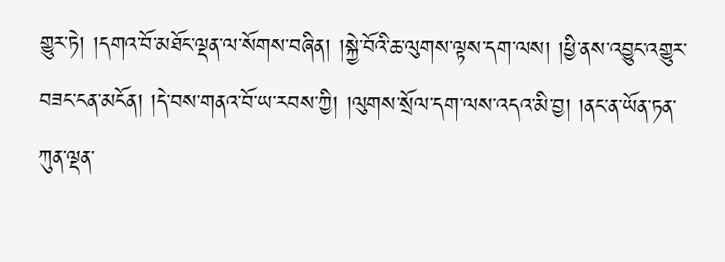གྱུར་ཏེ། །དགའ་བོ་མཐོང་ལྡན་ལ་སོགས་བཞིན། །སྐྱེ་བོའི་ཆ་ལུགས་ལྟས་དག་ལས། །ཕྱི་ནས་འབྱུང་འགྱུར་བཟང་ངན་མངོན། །དེ་བས་གནའ་བོ་ཡ་རབས་ཀྱི། །ལུགས་སྲོལ་དག་ལས་འདའ་མི་བྱ། །ནང་ན་ཡོན་ཏན་ཀུན་ལྡན་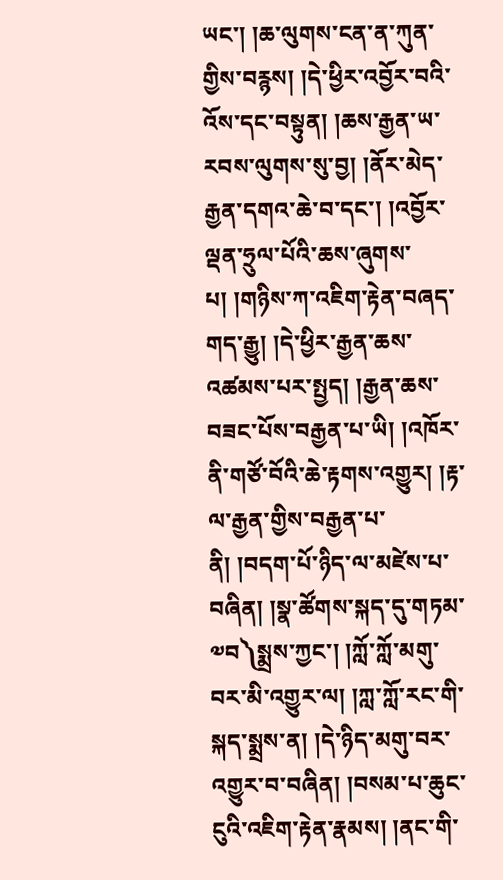ཡང་། །ཆ་ལུགས་ངན་ན་ཀུན་གྱིས་བརྙས། །དེ་ཕྱིར་འབྱོར་བའི་འོས་དང་བསྟུན། །ཆས་རྒྱན་ཡ་རབས་ལུགས་སུ་བྱ། །ནོར་མེད་རྒྱན་དགའ་ཆེ་བ་དང་། །འབྱོར་ལྡན་ཧྲུལ་པོའི་ཆས་ཞུགས་པ། །གཉིས་ཀ་འཇིག་རྟེན་བཞད་གད་རྒྱུ། །དེ་ཕྱིར་རྒྱན་ཆས་འཚམས་པར་སྤྱད། །རྒྱན་ཆས་བཟང་པོས་བརྒྱན་པ་ཡི། །འཁོར་ནི་གཙོ་བོའི་ཆེ་རྟགས་འགྱུར། །རྟ་ལ་རྒྱན་གྱིས་བརྒྱན་པ་ནི། །བདག་པོ་ཉིད་ལ་མཛེས་པ་བཞིན། །སྣ་ཚོགས་སྐད་དུ་གཏམ་
༧བ༽སྨྲས་ཀྱང་། །ཀློ་ཀློ་མགུ་བར་མི་འགྱུར་ལ། །ཀླ་ཀློ་རང་གི་སྐད་སྨྲས་ན། །དེ་ཉིད་མགུ་བར་འགྱུར་བ་བཞིན། །བསམ་པ་ཆུང་ངུའི་འཇིག་རྟེན་རྣམས། །ནང་གི་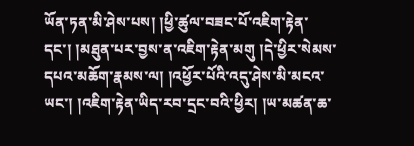ཡོན་ཏན་མི་ཤེས་པས། །ཕྱི་ཚུལ་བཟང་པོ་འཇིག་རྟེན་དང་། །མཐུན་པར་བྱས་ན་འཇིག་རྟེན་མགུ །དེ་ཕྱིར་སེམས་དཔའ་མཆོག་རྣམས་ལ། །འཕྱོར་པོའི་འདུ་ཤེས་མི་མངའ་ཡང་། །འཇིག་རྟེན་ཡིད་རབ་དྲང་བའི་ཕྱིར། །ཡ་མཚན་ཆ་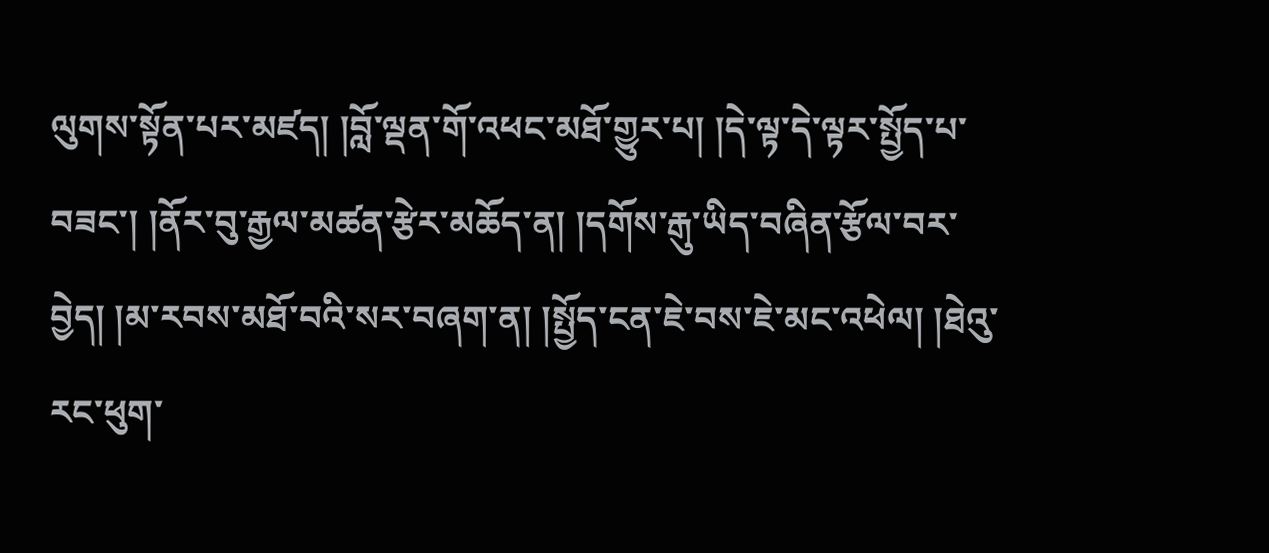ལུགས་སྟོན་པར་མཛད། །བློ་ལྡན་གོ་འཕང་མཐོ་གྱུར་པ། །དེ་ལྟ་དེ་ལྟར་སྤྱོད་པ་བཟང་། །ནོར་བུ་རྒྱལ་མཚན་རྩེར་མཆོད་ན། །དགོས་རྒུ་ཡིད་བཞིན་རྩོལ་བར་བྱེད། །མ་རབས་མཐོ་བའི་སར་བཞག་ན། །སྤྱོད་ངན་ཇེ་བས་ཇེ་མང་འཕེལ། །ཐེའུ་རང་ཕུག་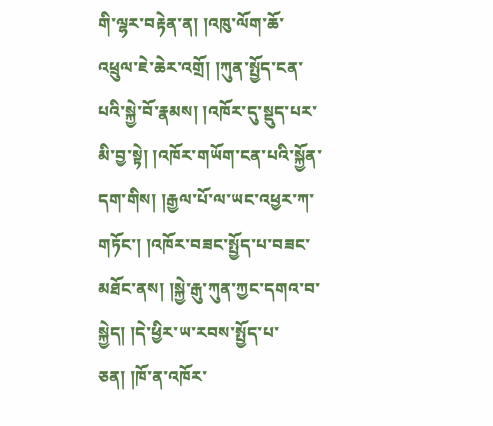གི་ལྷར་བརྟེན་ན། །འཁུ་ལོག་ཆོ་འཕྲུལ་ཇེ་ཆེར་འགྲོ། །ཀུན་སྤྱོད་ངན་པའི་སྐྱེ་བོ་རྣམས། །འཁོར་དུ་སྡུད་པར་མི་བྱ་སྟེ། །འཁོར་གཡོག་ངན་པའི་སྐྱོན་དག་གིས། །རྒྱལ་པོ་ལ་ཡང་འཕྱར་ཀ་གཏོང་། །འཁོར་བཟང་སྤྱོད་པ་བཟང་མཐོང་ནས། །སྐྱེ་རྒུ་ཀུན་ཀྱང་དགའ་བ་སྐྱེད། །དེ་ཕྱིར་ཡ་རབས་སྤྱོད་པ་ཅན། །ཁོ་ན་འཁོར་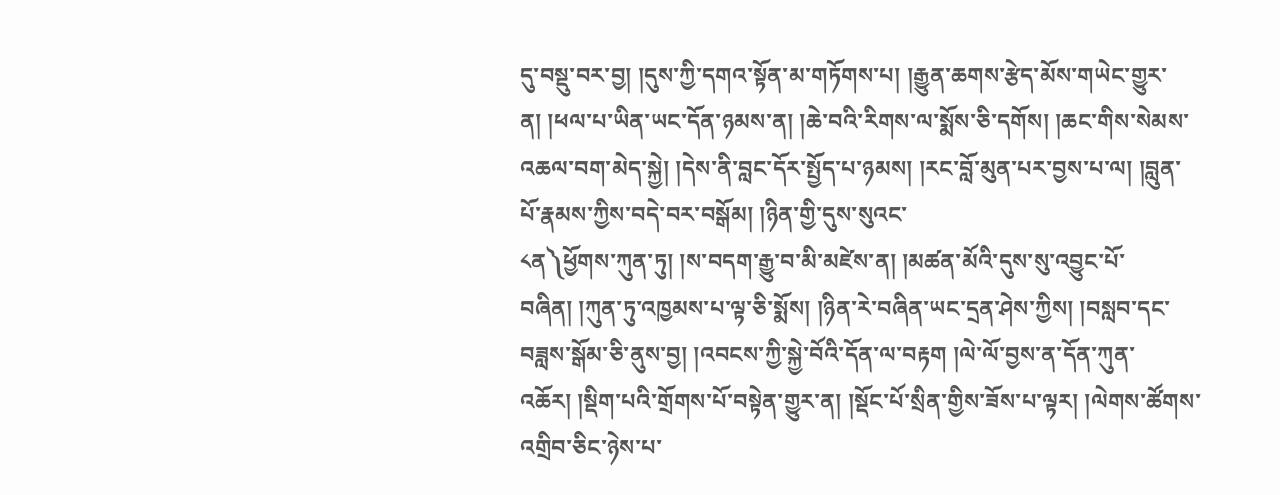དུ་བསྡུ་བར་བྱ། །དུས་ཀྱི་དགའ་སྟོན་མ་གཏོགས་པ། །རྒྱུན་ཆགས་རྩེད་མོས་གཡེང་གྱུར་ན། །ཕལ་པ་ཡིན་ཡང་དོན་ཉམས་ན། །ཆེ་བའི་རིགས་ལ་སྨོས་ཅི་དགོས། །ཆང་གིས་སེམས་འཆལ་བག་མེད་སྐྱེ། །དེས་ནི་བླང་དོར་སྤྱོད་པ་ཉམས། །རང་བློ་མུན་པར་བྱས་པ་ལ། །བླུན་པོ་རྣམས་ཀྱིས་བདེ་བར་བསྒོམ། །ཉིན་གྱི་དུས་སུའང་
༨ན༽ཕྱོགས་ཀུན་ཏུ། །ས་བདག་རྒྱུ་བ་མི་མཛེས་ན། །མཚན་མོའི་དུས་སུ་འབྱུང་པོ་བཞིན། །ཀུན་ཏུ་འཁྱམས་པ་ལྟ་ཅི་སྨོས། །ཉིན་རེ་བཞིན་ཡང་དྲན་ཤེས་ཀྱིས། །བསླབ་དང་བཟླས་སྒོམ་ཅི་ནུས་བྱ། །འབངས་ཀྱི་སྐྱེ་བོའི་དོན་ལ་བརྟག །ལེ་ལོ་བྱས་ན་དོན་ཀུན་འཆོར། །སྡིག་པའི་གྲོགས་པོ་བསྟེན་གྱུར་ན། །སྡོང་པོ་སྲིན་གྱིས་ཟོས་པ་ལྟར། །ལེགས་ཚོགས་འགྲིབ་ཅིང་ཉེས་པ་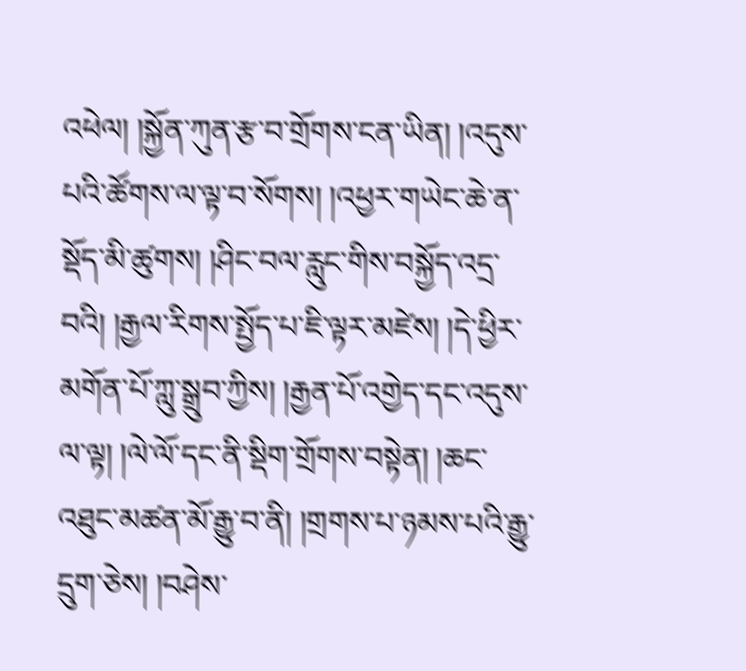འཕེལ། །སྐྱོན་ཀུན་རྩ་བ་གྲོགས་ངན་ཡིན། །འདུས་པའི་ཚོགས་ལ་ལྟ་བ་སོགས། །འཕྱར་གཡེང་ཆེ་ན་སྡོད་མི་ཚུགས། །ཤིང་བལ་རླུང་གིས་བསྐྱོད་འདྲ་བའི། །རྒྱལ་རིགས་སྤྱོད་པ་ཇི་ལྟར་མཛེས། །དེ་ཕྱིར་མགོན་པོ་ཀླུ་སྒྲུབ་ཀྱིས། །རྒྱན་པོ་འགྱེད་དང་འདུས་ལ་ལྟ། །ལེ་ལོ་དང་ནི་སྡིག་གྲོགས་བསྟེན། །ཆང་འཐུང་མཚན་མོ་རྒྱུ་བ་ནི། །གྲགས་པ་ཉམས་པའི་རྒྱུ་དྲུག་ཅེས། །བཤེས་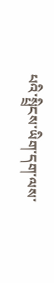པའི་སྤྲིངས་ཡིག་དག་ལས་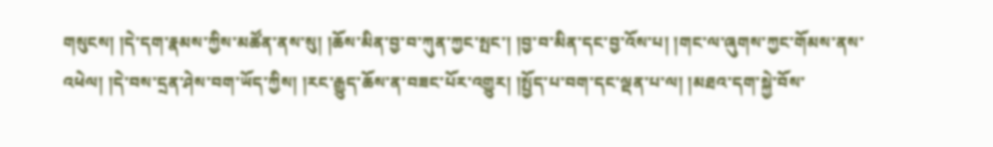གསུངས། །དེ་དག་རྣམས་ཀྱིས་མཚོན་ནས་སུ། །ཆོས་མིན་བྱ་བ་ཀུན་ཀྱང་སྤང་། །བྱ་བ་མིན་དང་བྱ་འོས་པ། །གང་ལ་ཞུགས་ཀྱང་གོམས་ནས་འཕེལ། །དེ་བས་དྲན་ཤེས་བག་ཡོད་ཀྱིས། །རང་རྒྱུད་ཆོས་ན་བཟང་པོར་འགྱུར། །སྤྱོད་པ་བག་དང་ལྡན་པ་ལ། །མཐའ་དག་སྐྱེ་བོས་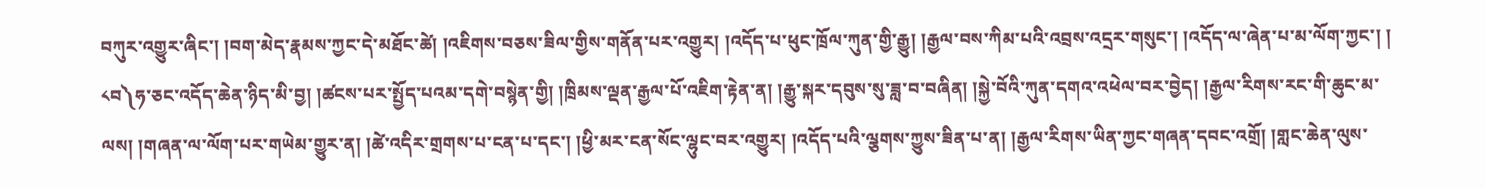བཀུར་འགྱུར་ཞིང་། །བག་མེད་རྣམས་ཀྱང་དེ་མཐོང་ཚེ། །འཇིགས་བཅས་ཟིལ་གྱིས་གནོན་པར་འགྱུར། །འདོད་པ་ཕུང་ཁྲོལ་ཀུན་གྱི་རྒྱུ། །རྒྱལ་བས་ཀིམ་པའི་འབྲས་འདྲར་གསུང་། །འདོད་ལ་ཞེན་པ་མ་ལོག་ཀྱང་། །
༨བ༽ཧ་ཅང་འདོད་ཆེན་ཉིད་མི་བྱ། །ཚངས་པར་སྤྱོད་པའམ་དགེ་བསྙེན་གྱི། །ཁྲིམས་ལྡན་རྒྱལ་པོ་འཇིག་རྟེན་ན། །རྒྱུ་སྐར་དབུས་སུ་ཟླ་བ་བཞིན། །སྐྱེ་བོའི་ཀུན་དགའ་འཕེལ་བར་བྱེད། །རྒྱལ་རིགས་རང་གི་ཆུང་མ་ལས། །གཞན་ལ་ལོག་པར་གཡེམ་གྱུར་ན། །ཚེ་འདིར་གྲགས་པ་ངན་པ་དང་། །ཕྱི་མར་ངན་སོང་ལྷུང་བར་འགྱུར། །འདོད་པའི་ལྕགས་ཀྱུས་ཟིན་པ་ན། །རྒྱལ་རིགས་ཡིན་ཀྱང་གཞན་དབང་འགྲོ། །གླང་ཆེན་ལུས་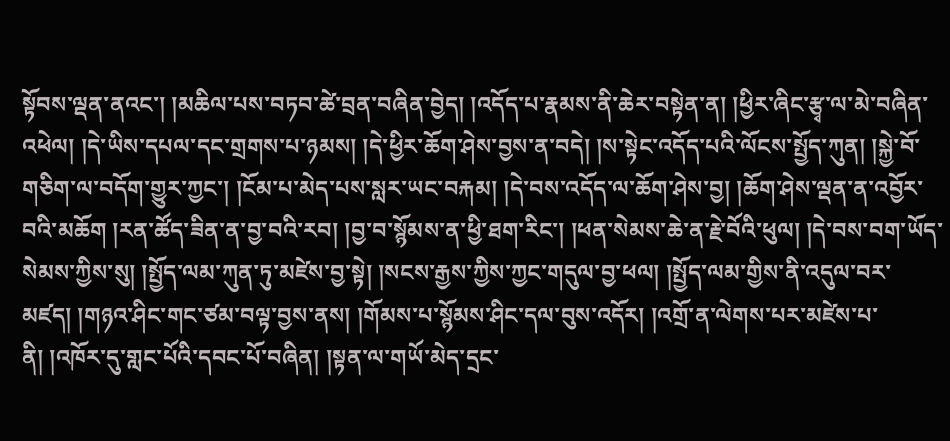སྟོབས་ལྡན་ནའང་། །མཆིལ་པས་བཏབ་ཚེ་བྲན་བཞིན་བྱེད། །འདོད་པ་རྣམས་ནི་ཆེར་བསྟེན་ན། །ཕྱིར་ཞིང་རྩྭ་ལ་མེ་བཞིན་འཕེལ། །དེ་ཡིས་དཔལ་དང་གྲགས་པ་ཉམས། །དེ་ཕྱིར་ཆོག་ཤེས་བྱས་ན་བདེ། །ས་སྟེང་འདོད་པའི་ལོངས་སྤྱོད་ཀུན། །སྐྱེ་བོ་གཅིག་ལ་བདོག་གྱུར་ཀྱང་། །ངོམ་པ་མེད་པས་སླར་ཡང་བརྐམ། །དེ་བས་འདོད་ལ་ཆོག་ཤེས་བྱ། །ཆོག་ཤེས་ལྡན་ན་འབྱོར་བའི་མཆོག །རན་ཚོད་ཟིན་ན་བྱ་བའི་རབ། །བྱ་བ་སྙོམས་ན་ཕྱི་ཐག་རིང་། །ཕན་སེམས་ཆེ་ན་རྗེ་བོའི་ཕུལ། །དེ་བས་བག་ཡོད་སེམས་ཀྱིས་སུ། །སྤྱོད་ལམ་ཀུན་ཏུ་མཛེས་བྱ་སྟེ། །སངས་རྒྱས་ཀྱིས་ཀྱང་གདུལ་བྱ་ཕལ། །སྤྱོད་ལམ་གྱིས་ནི་འདུལ་བར་མཛད། །གཉའ་ཤིང་གང་ཙམ་བལྟ་བྱས་ནས། །གོམས་པ་སྙོམས་ཤིང་དལ་བུས་འདོར། །འགྲོ་ན་ལེགས་པར་མཛེས་པ་ནི། །འཁོར་དུ་གླང་པོའི་དབང་པོ་བཞིན། །སྟན་ལ་གཡོ་མེད་དྲང་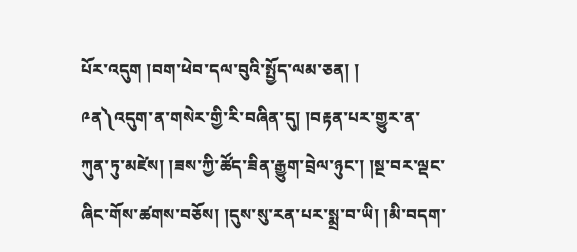པོར་འདུག །བག་ཕེབ་དལ་བུའི་སྤྱོད་ལམ་ཅན། །
༩ན༽འདུག་ན་གསེར་གྱི་རི་བཞིན་དུ། །བརྟན་པར་གྱུར་ན་ཀུན་ཏུ་མཛེས། །ཟས་ཀྱི་ཚོད་ཟིན་རྒྱུག་བྲེལ་ཉུང་། །སྔ་བར་ལྡང་ཞིང་གོས་ཚགས་བཅོས། །དུས་སུ་རན་པར་སྨྲ་བ་ཡི། །མི་བདག་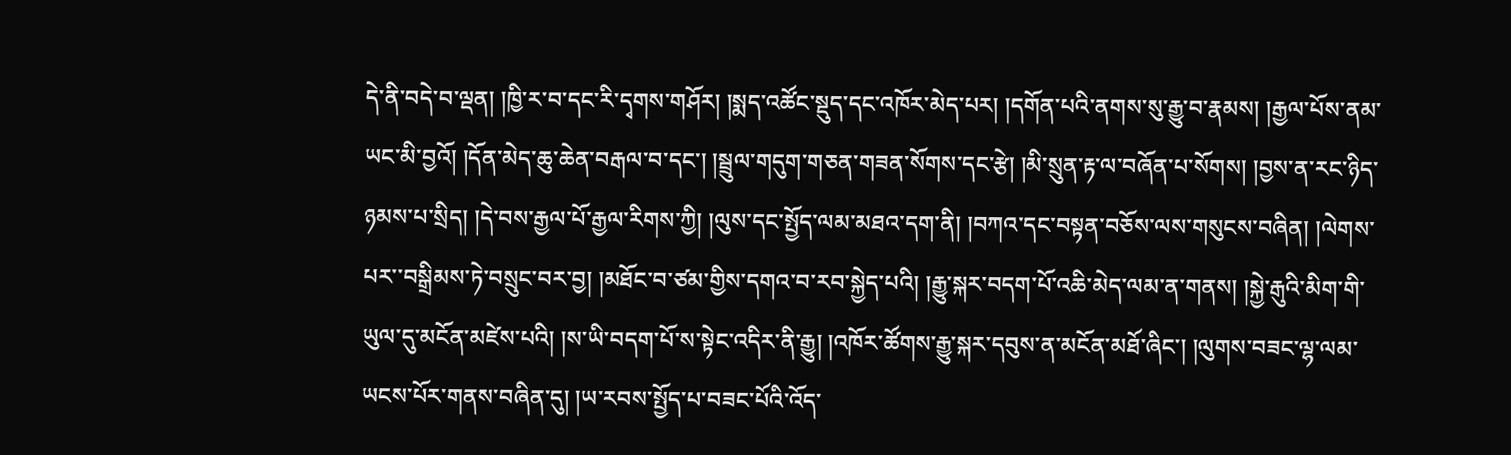དེ་ནི་བདེ་བ་ལྡན། །ཁྱི་ར་བ་དང་རི་དྭགས་གཤོར། །སྨད་འཚོང་སྡུད་དང་འཁོར་མེད་པར། །དགོན་པའི་ནགས་སུ་རྒྱུ་བ་རྣམས། །རྒྱལ་པོས་ནམ་ཡང་མི་བྱའོ། །དོན་མེད་ཆུ་ཆེན་བརྒལ་བ་དང་། །སྦྲུལ་གདུག་གཅན་གཟན་སོགས་དང་རྩེ། །མི་སྲུན་རྟ་ལ་བཞོན་པ་སོགས། །བྱས་ན་རང་ཉིད་ཉམས་པ་སྲིད། །དེ་བས་རྒྱལ་པོ་རྒྱལ་རིགས་ཀྱི། །ལུས་དང་སྤྱོད་ལམ་མཐའ་དག་ནི། །བཀའ་དང་བསྟན་བཅོས་ལས་གསུངས་བཞིན། །ལེགས་པར་་བསྒྲིམས་ཏེ་བསྲུང་བར་བྱ། །མཐོང་བ་ཙམ་གྱིས་དགའ་བ་རབ་སྐྱེད་པའི། །རྒྱུ་སྐར་བདག་པོ་འཆི་མེད་ལམ་ན་གནས། །སྐྱེ་རྒུའི་མིག་གི་ཡུལ་དུ་མངོན་མཛེས་པའི། །ས་ཡི་བདག་པོ་ས་སྟེང་འདིར་ནི་རྒྱུ། །འཁོར་ཚོགས་རྒྱུ་སྐར་དབུས་ན་མངོན་མཐོ་ཞིང་། །ལུགས་བཟང་ལྷ་ལམ་ཡངས་པོར་གནས་བཞིན་དུ། །ཡ་རབས་སྤྱོད་པ་བཟང་པོའི་འོད་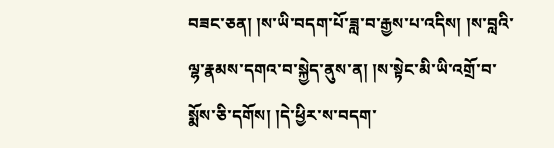བཟང་ཅན། །ས་ཡི་བདག་པོ་ཟླ་བ་རྒྱས་པ་འདིས། །ས་བླའི་ལྷ་རྣམས་དགའ་བ་སྐྱེད་ནུས་ན། །ས་སྟེང་མི་ཡི་འགྲོ་བ་སྨོས་ཅི་དགོས། །དེ་ཕྱིར་ས་བདག་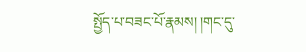སྤྱོད་པ་བཟང་པོ་རྣམས། །གང་དུ་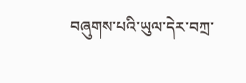བཞུགས་པའི་ཡུལ་དེར་བཀྲ་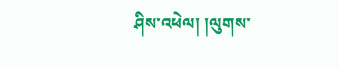ཤིས་འཕེལ། །ལུགས་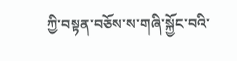ཀྱི་བསྟན་བཅོས་ས་གཞི་སྐྱོང་བའི་